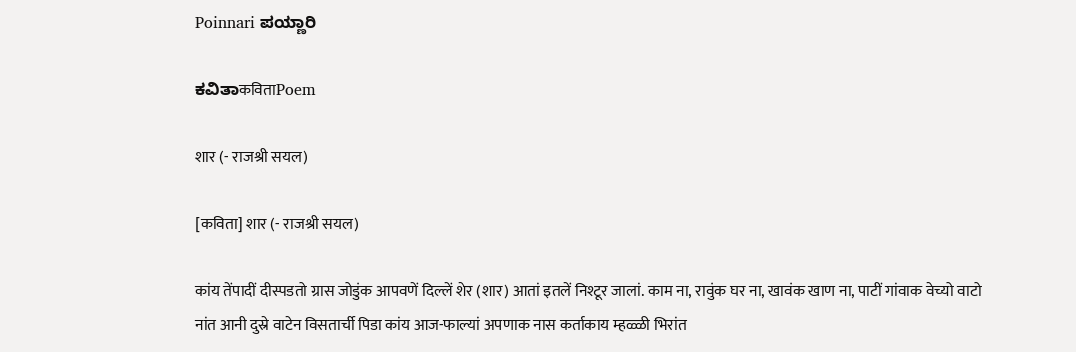Poinnari ಪಯ್ಣಾರಿ

ಕವಿತಾकविताPoem

शार (- राजश्री सयल)

[कविता] शार (- राजश्री सयल)

कांय तेंपादीं दीस्पडतो ग्रास जोडुंक आपवणें दिल्लें शेर (शार) आतां इतलें निश्टूर जालां. काम ना, रावुंक घर ना, खावंक खाण ना, पाटीं गांवाक वेच्यो वाटो नांत आनी दुस्रे वाटेन विसतार्ची पिडा कांय आज-फाल्यां अपणाक नास कर्ताकाय म्हळ्ळी भिरांत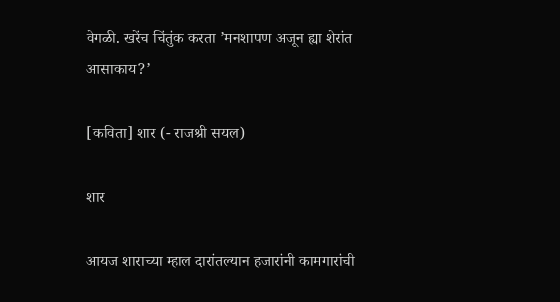वेगळी. खरेंच चिंतुंक करता ’मनशापण अजून ह्या शेरांत आसाकाय?’

[कविता] शार (- राजश्री सयल)

शार

आयज शाराच्या म्हाल दारांतल्यान हजारांनी कामगारांची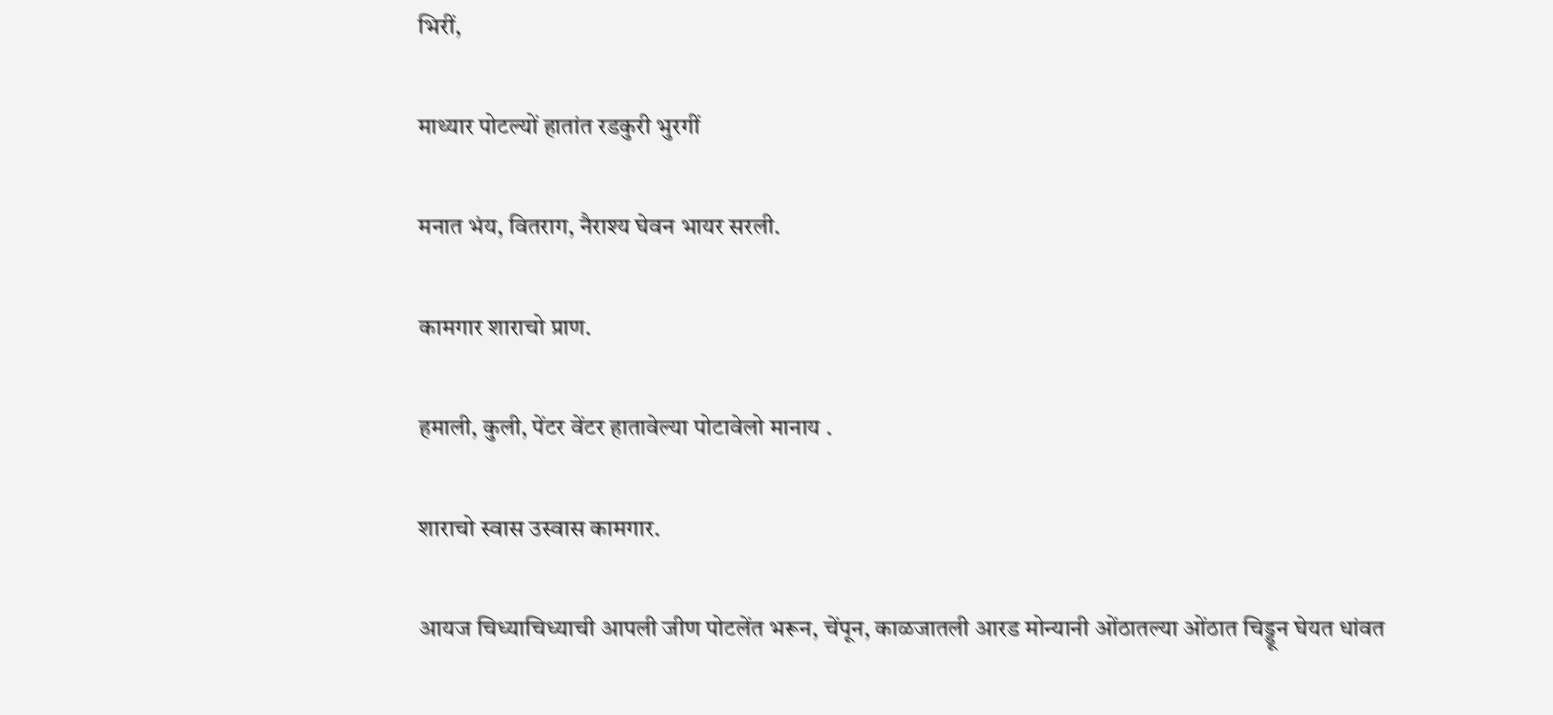भिरीं,

माथ्यार पोटल्यों हातांत रडकुरी भुरगीं

मनात भंय, वितराग, नैराश्य घेवन भायर सरली.

कामगार शाराचो प्राण.

हमाली, कुली, पेंटर वेंटर हातावेल्या पोटावेलो मानाय .

शाराचो स्वास उस्वास कामगार.

आयज चिध्याचिध्याची आपली जीण पोटलेंत भरून, चेंपून, काळजातली आरड मोन्यानी ओंठातल्या ओंठात चिड्डून घेयत धांवत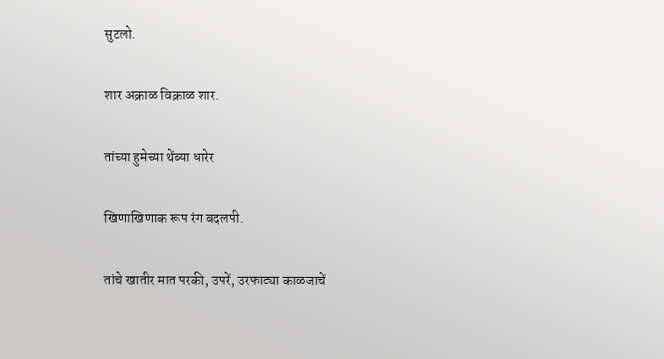सुटलो.

शार अक्राळ विक्राळ शार.

तांच्या हुमेच्या थेंब्या धारेर

खिणाखिणाक रूप रंग बदलपी.

तांचे खातीर मात परकी, उपरें, उरफाट्या काळजाचें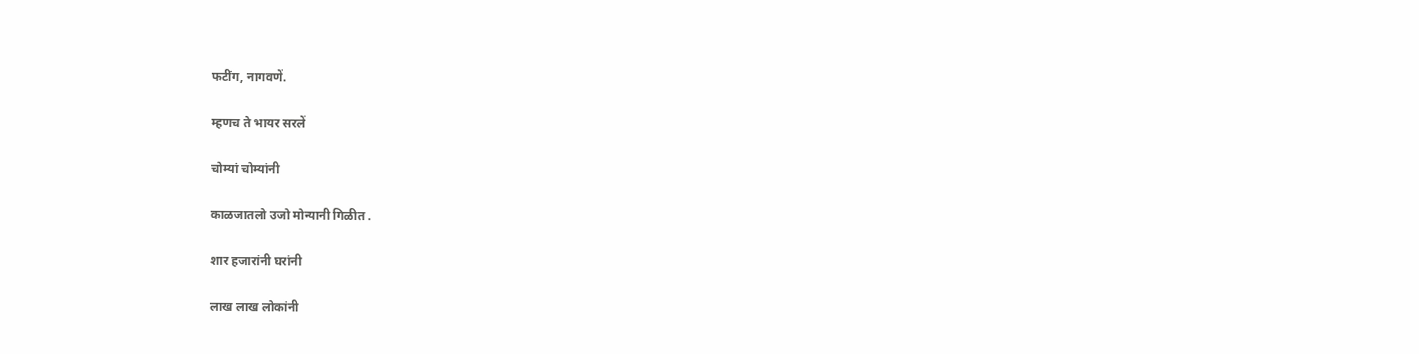फटींग, नागवणें.

म्हणच ते भायर सरलें

चोम्यां चोम्यांनी

काळजातलो उजो मोन्यानी गिळीत .

शार हजारांनी घरांनी

लाख लाख लोकांनी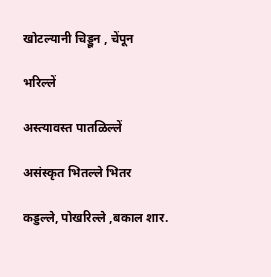खोटल्यानी चिड्डून , चेंपून

भरिल्लें

अस्त्यावस्त पातळिल्लें

असंस्कृत भितल्ले भितर

कड्डल्ले, पोखरिल्ले ,बकाल शार.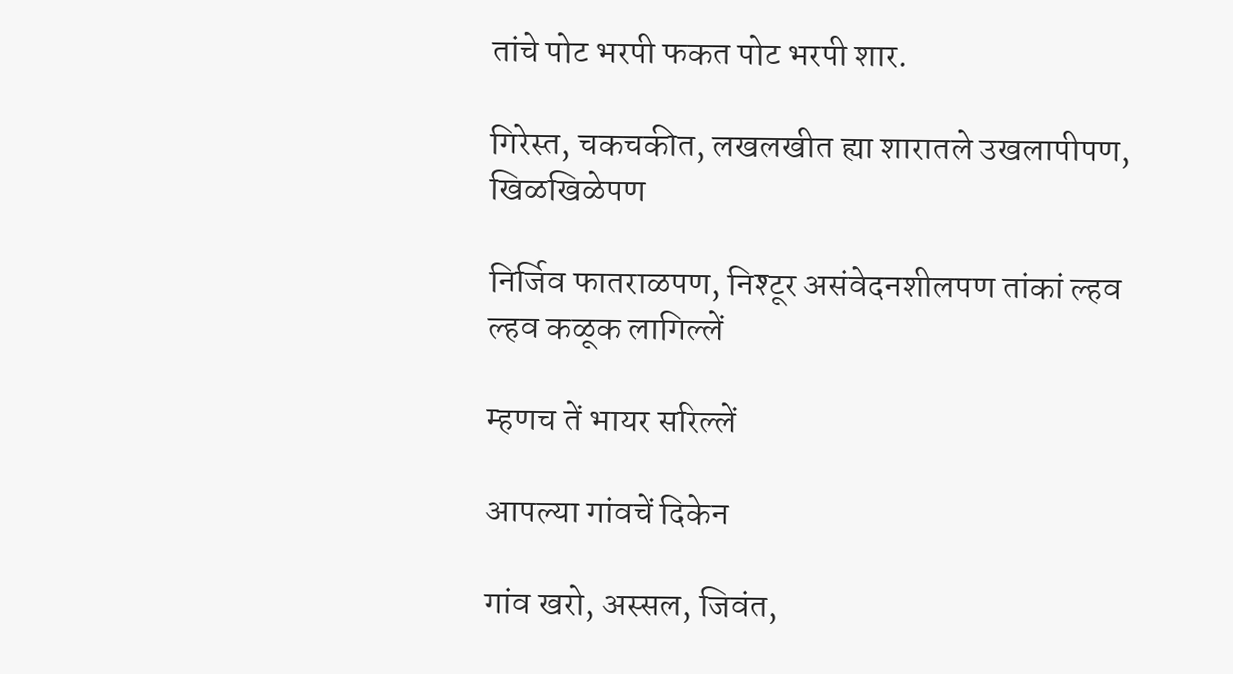तांचे पोट भरपी फकत पोट भरपी शार.

गिरेस्त, चकचकीत, लखलखीत ह्या शारातले उखलापीपण, खिळखिळेपण

निर्जिव फातराळपण, निश्टूर असंवेदनशीलपण तांकां ल्हव ल्हव कळूक लागिल्लें

म्हणच तें भायर सरिल्लें

आपल्या गांवचें दिकेन

गांव खरो, अस्सल, जिवंत,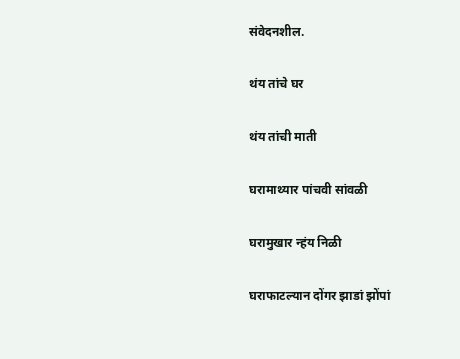संवेदनशील.

थंय तांचे घर

थंय तांची माती

घरामाथ्यार पांचवी सांवळी

घरामुखार न्हंय निळी

घराफाटल्यान दोंगर झाडां झोंपां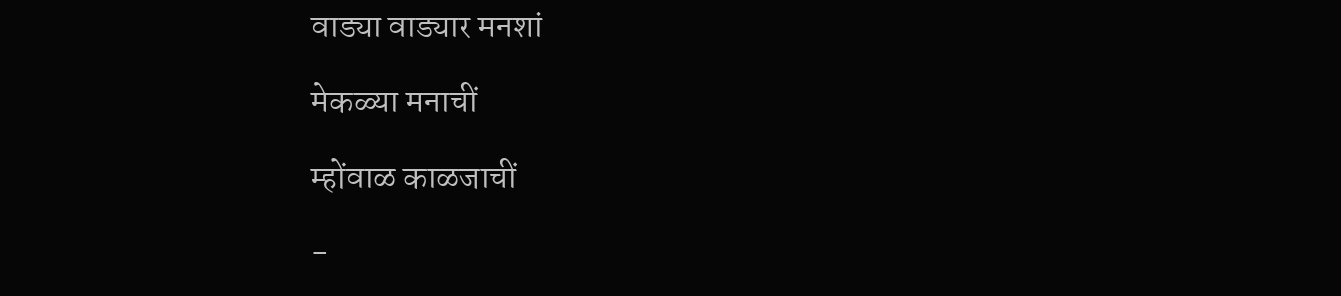वाड्या वाड्यार मनशां

मेकळ्या मनाचीं

म्होंवाळ काळजाचीं

-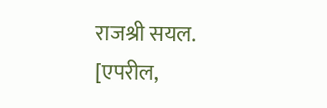राजश्री सयल. [एपरील,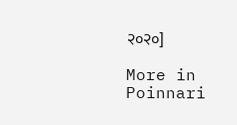२०२०]

More in Poinnari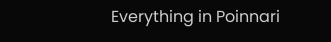Everything in Poinnari